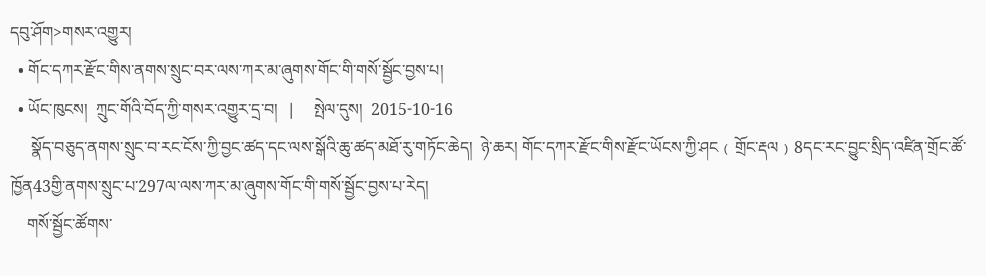དབུ་ཤོག>གསར་འགྱུར།
  • གོང་དཀར་རྫོང་གིས་ནགས་སྲུང་བར་ལས་ཀར་མ་ཞུགས་གོང་གི་གསོ་སྦྱོང་བྱས་པ།
  • ཡོང་ཁུངས།  ཀྲུང་གོའི་བོད་ཀྱི་གསར་འགྱུར་དྲ་བ།   |     སྤེལ་དུས།  2015-10-16
     སྣོད་བཅུད་ནགས་སྲུང་བ་རང་ངོས་ཀྱི་བྱང་ཚད་དང་ལས་སྒོའི་ཆུ་ཚད་མཐོ་རུ་གཏོང་ཆེད།  ཉེ་ཆར། གོང་དཀར་རྫོང་གིས་རྫོང་ཡོངས་ཀྱི་ཤང﹙གྲོང་རྡལ﹚8དང་རང་བྱུང་སྲིད་འཛིན་གྲོང་ཚོ་ཁྱོན43གྱི་ནགས་སྲུང་པ་297ལ་ལས་ཀར་མ་ཞུགས་གོང་གི་གསོ་སྦྱོང་བྱས་པ་རེད།
    གསོ་སྦྱོང་ཚོགས་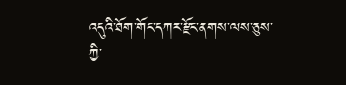འདུའི་ཐོག་གོང་དཀར་རྫོང་ནགས་ལས་ཅུས་ཀྱི་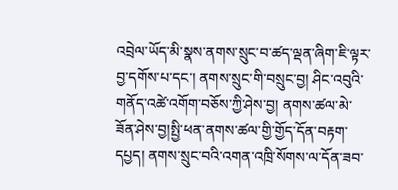འབྲེལ་ཡོད་མི་སྣས་ནགས་སྲུང་བ་ཚད་ལྡན་ཞིག་ཇི་ལྟར་བྱ་དགོས་པ་དང་། ནགས་སྲུང་གི་བསྲུང་བྱ། ཤིང་འབུའི་གནོད་འཚེ་འགོག་བཅོས་ཀྱི་ཤེས་བྱ། ནགས་ཚལ་མེ་ཟོན་ཤེས་བྱ།སྤྱི་ཕན་ནགས་ཚལ་གྱི་གྱོད་དོན་བརྟག་དཔྱད། ནགས་སྲུང་བའི་འགན་འཁྲི་སོགས་ལ་དོན་ཟབ་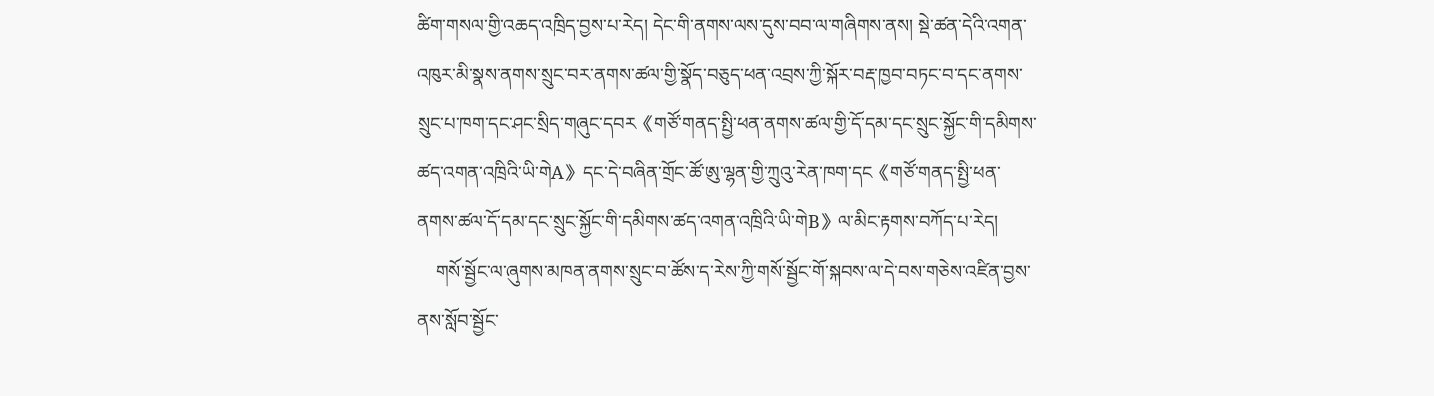ཚིག་གསལ་གྱི་འཆད་འཁྲིད་བྱས་པ་རེད། དེང་གི་ནགས་ལས་དུས་བབ་ལ་གཞིགས་ནས། སྡེ་ཚན་དེའི་འགན་འཁུར་མི་སྣས་ནགས་སྲུང་བར་ནགས་ཚལ་གྱི་སྣོད་བཅུད་ཕན་འབྲས་ཀྱི་སྐོར་བརྡ་ཁྱབ་བཏང་བ་དང་ནགས་སྲུང་པ་ཁག་དང་ཤང་སྲིད་གཞུང་དབར《གཙོ་གནད་སྤྱི་ཕན་ནགས་ཚལ་གྱི་དོ་དམ་དང་སྲུང་སྐྱོང་གི་དམིགས་ཚད་འགན་འཁྲིའི་ཡི་གེA》དང་དེ་བཞིན་གྲོང་ཚོ་ཨུ་ལྷན་གྱི་ཀྲུའུ་རེན་ཁག་དང《གཙོ་གནད་སྤྱི་ཕན་ནགས་ཚལ་དོ་དམ་དང་སྲུང་སྐྱོང་གི་དམིགས་ཚད་འགན་འཁྲིའི་ཡི་གེB》ལ་མིང་རྟགས་བཀོད་པ་རེད།
    གསོ་སྦྱོང་ལ་ཞུགས་མཁན་ནགས་སྲུང་བ་ཚོས་ད་རེས་ཀྱི་གསོ་སྦྱོང་གོ་སྐབས་ལ་དེ་བས་གཅེས་འཛིན་བྱས་ནས་སློབ་སྦྱོང་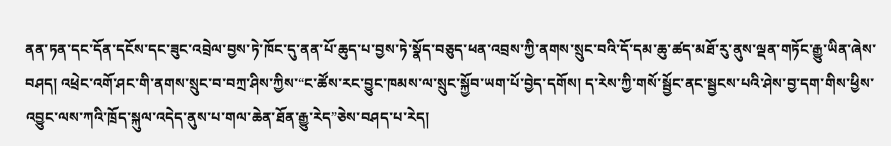ནན་ཏན་དང་དོན་དངོས་དང་ཟུང་འབྲེལ་བྱས་ཏེ་ཁོང་དུ་ནན་པོ་ཆུད་པ་བྱས་ཏེ་སྣོད་བཅུད་ཕན་འབྲས་ཀྱི་ནགས་སྲུང་བའི་དོ་དམ་ཆུ་ཚད་མཐོ་རུ་ནུས་ལྡན་གཏོང་རྒྱུ་ཡིན་ཞེས་བཤད། འཕྲེང་འགོ་ཤང་གི་ནགས་སྲུང་བ་བཀྲ་ཤིས་ཀྱིས་“ང་ཚོས་རང་བྱུང་ཁམས་ལ་སྲུང་སྐྱོབ་ཡག་པོ་བྱེད་དགོས། ད་རེས་ཀྱི་གསོ་སྦྱོང་ནང་སྦྱངས་པའི་ཤེས་བྱ་དག་གིས་ཕྱིས་འབྱུང་ལས་ཀའི་ཁྲོད་སྐུལ་འདེད་ནུས་པ་གལ་ཆེན་ཐོན་རྒྱུ་རེད”ཅེས་བཤད་པ་རེད།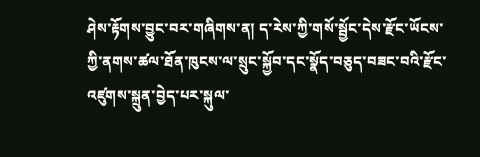ཤེས་རྟོགས་བྱུང་བར་གཞིགས་ན། ད་རེས་ཀྱི་གསོ་སྦྱོང་དེས་རྫོང་ཡོངས་ཀྱི་ནགས་ཚལ་ཐོན་ཁུངས་ལ་སྲུང་སྐྱོབ་དང་སྣོད་བཅུད་བཟང་བའི་རྫོང་འཛུགས་སྐྲུན་བྱེད་པར་སྐུལ་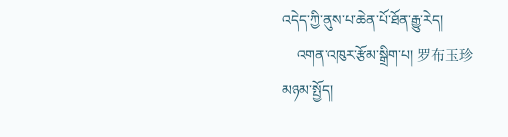འདེད་ཀྱི་ནུས་པ་ཆེན་པོ་ཐོན་རྒྱུ་རེད།
    འགན་འཁུར་རྩོམ་སྒྲིག་པ། 罗布玉珍
མཉམ་སྤྱོད།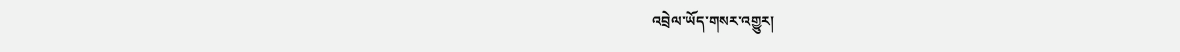འབྲེལ་ཡོད་གསར་འགྱུར།